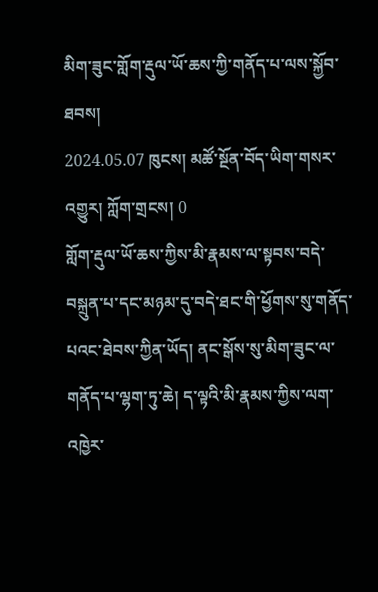མིག་ཟུང་གློག་རྡུལ་ཡོ་ཆས་ཀྱི་གནོད་པ་ལས་སྐྱོབ་ཐབས།
2024.05.07 ཁུངས། མཚོ་སྔོན་བོད་ཡིག་གསར་འགྱུར། ཀློག་གྲངས། 0
གློག་རྡུལ་ཡོ་ཆས་ཀྱིས་མི་རྣམས་ལ་སྟབས་བདེ་བསྐྲུན་པ་དང་མཉམ་དུ་བདེ་ཐང་གི་ཕྱོགས་སུ་གནོད་པའང་ཐེབས་ཀྱིན་ཡོད། ནང་སྒོས་སུ་མིག་ཟུང་ལ་གནོད་པ་ལྷག་ཏུ་ཆེ། ད་ལྟའི་མི་རྣམས་ཀྱིས་ལག་འཁྱེར་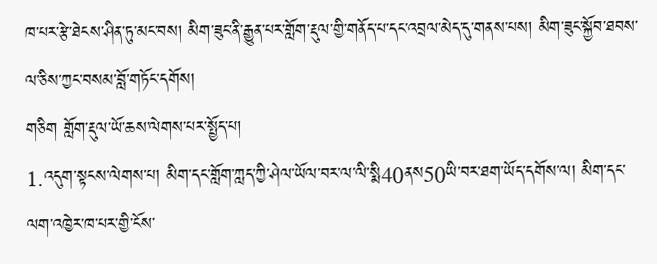ཁ་པར་རྩེ་ཐེངས་ཤིན་ཏུ་མང་བས། མིག་ཟུང་ནི་རྒྱུན་པར་གློག་རྡུལ་གྱི་གནོད་པ་དང་འབྲལ་མེད་དུ་གནས་པས། མིག་ཟུང་སྐྱོབ་ཐབས་ལ་ཅིས་ཀྱང་བསམ་བློ་གཏོང་དགོས།
གཅིག གློག་རྡུལ་ཡོ་ཆས་ལེགས་པར་སྤྱོད་པ།
1.འདུག་སྟངས་ལེགས་པ། མིག་དང་གློག་ཀླད་ཀྱི་ཤེལ་ཡོལ་བར་ལ་ལི་སྨི40ནས50ཡི་བར་ཐག་ཡོད་དགོས་ལ། མིག་དང་ལག་འཁྱེར་ཁ་པར་གྱི་ངོས་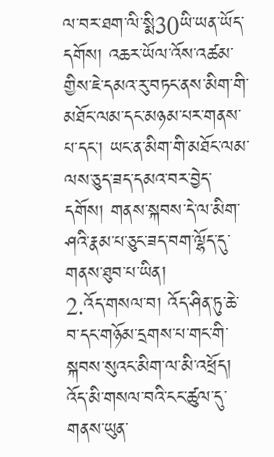ལ་བར་ཐག་ལི་སྨི30ཡི་ཡན་ཡོད་དགོས། འཆར་ཡོལ་འོས་འཚམ་གྱིས་ཇེ་དམའ་རུ་བཏང་ནས་མིག་གི་མཐོང་ལམ་དང་མཉམ་པར་གནས་པ་དང་། ཡང་ན་མིག་གི་མཐོང་ལམ་ལས་ཅུད་ཟད་དམའ་བར་བྱེད་དགོས། གནས་སྐབས་དེ་ལ་མིག་ཤའི་རྣམ་པ་ཅུང་ཟད་བག་ལྷོད་དུ་གནས་ཐུབ་པ་ཡིན།
2.འོད་གསལ་བ། འོད་ཤིན་ཏུ་ཆེ་བ་དང་གཉོམ་དྲགས་པ་གང་གི་སྐབས་སུའང་མིག་ལ་མི་འཕྲོད། འོད་མི་གསལ་བའི་ངང་ཚུལ་དུ་གནས་ཡུན་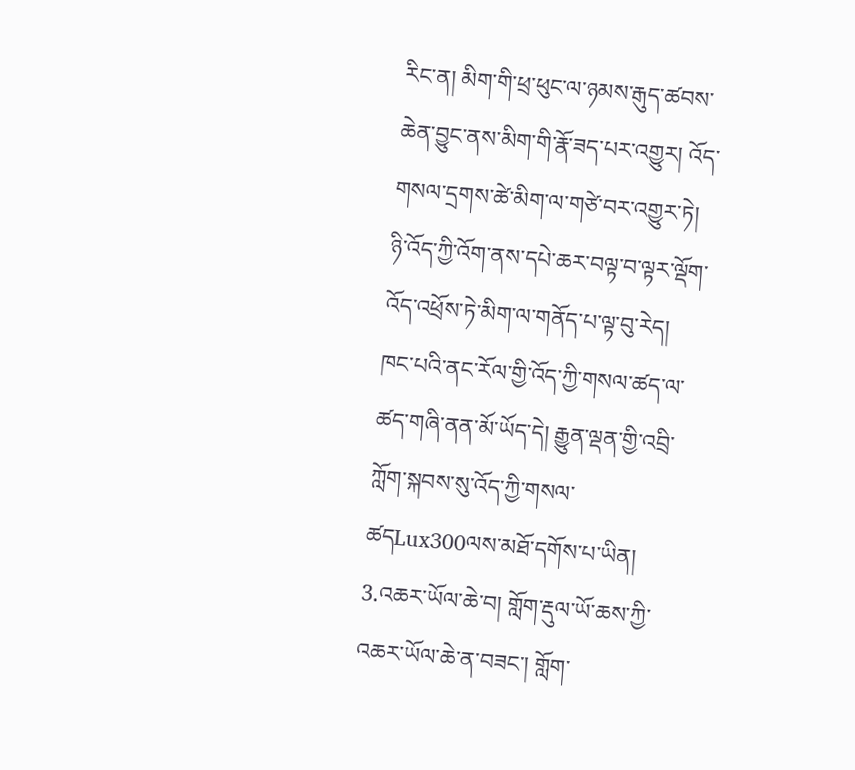རིང་ན། མིག་གི་ཕྲ་ཕུང་ལ་ཉམས་རྒུད་ཚབས་ཆེན་བྱུང་ནས་མིག་གི་རྣོ་ཟད་པར་འགྱུར། འོད་གསལ་དྲགས་ཚེ་མིག་ལ་གཙེ་བར་འགྱུར་ཏེ། ཉི་འོད་ཀྱི་འོག་ནས་དཔེ་ཆར་བལྟ་བ་ལྟར་ལྡོག་འོད་འཕྲོས་ཏེ་མིག་ལ་གནོད་པ་ལྟ་བུ་རེད། ཁང་པའི་ནང་རོལ་གྱི་འོད་ཀྱི་གསལ་ཚད་ལ་ཚད་གཞི་ནན་མོ་ཡོད་དེ། རྒྱུན་ལྡན་གྱི་འབྲི་ཀློག་སྐབས་སུ་འོད་ཀྱི་གསལ་ཚདLux300ལས་མཐོ་དགོས་པ་ཡིན།
3.འཆར་ཡོལ་ཆེ་བ། གློག་རྡུལ་ཡོ་ཆས་ཀྱི་འཆར་ཡོལ་ཆེ་ན་བཟང་། གློག་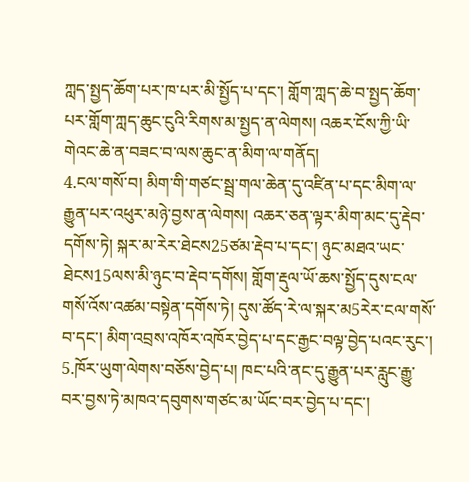ཀླད་སྤྱད་ཆོག་པར་ཁ་པར་མི་སྤྱོད་པ་དང་། གློག་ཀླད་ཆེ་བ་སྤྱད་ཆོག་པར་གློག་ཀླད་ཆུང་ངུའི་རིགས་མ་སྤྱད་ན་ལེགས། འཆར་ངོས་ཀྱི་ཡི་གེའང་ཆེ་ན་བཟང་བ་ལས་ཆུང་ན་མིག་ལ་གནོད།
4.ངལ་གསོ་བ། མིག་གི་གཙང་སྦྲ་གལ་ཆེན་དུ་འཛིན་པ་དང་མིག་ལ་རྒྱུན་པར་འཕུར་མཉེ་བྱས་ན་ལེགས། འཆར་ཅན་ལྟར་མིག་མང་དུ་རྡེབ་དགོས་ཏེ། སྐར་མ་རེར་ཐེངས25ཙམ་རྡེབ་པ་དང་། ཉུང་མཐའ་ཡང་ཐེངས15ལས་མི་ཉུང་བ་རྡེབ་དགོས། གློག་རྡུལ་ཡོ་ཆས་སྤྱོད་དུས་ངལ་གསོ་འོས་འཚམ་བསྟེན་དགོས་ཏེ། དུས་ཚོད་རེ་ལ་སྐར་མ5རེར་ངལ་གསོ་བ་དང་། མིག་འབྲས་འཁོར་འཁོར་བྱེད་པ་དང་རྒྱང་བལྟ་བྱེད་པའང་རུང་།
5.ཁོར་ཡུག་ལེགས་བཅོས་བྱེད་པ། ཁང་པའི་ནང་དུ་རྒྱུན་པར་རླུང་རྒྱུ་བར་བྱས་ཏེ་མཁའ་དབུགས་གཙང་མ་ཡོང་བར་བྱེད་པ་དང་།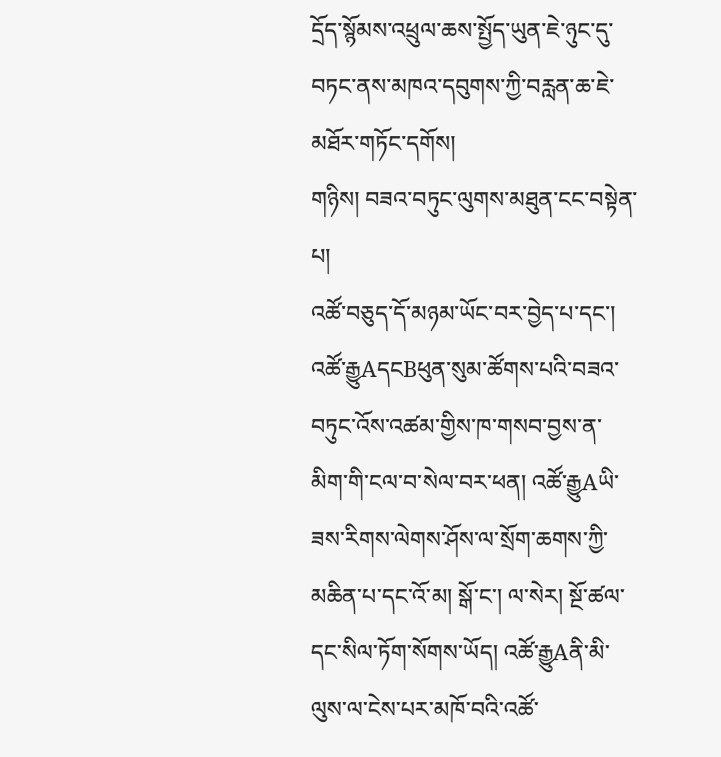དྲོད་སྙོམས་འཕྲུལ་ཆས་སྤྱོད་ཡུན་ཇེ་ཉུང་དུ་བཏང་ནས་མཁའ་དབུགས་ཀྱི་བརླན་ཆ་ཇེ་མཐོར་གཏོང་དགོས།
གཉིས། བཟའ་བཏུང་ལུགས་མཐུན་ངང་བསྟེན་པ།
འཚོ་བཅུད་དོ་མཉམ་ཡོང་བར་བྱེད་པ་དང་། འཚོ་རྒྱུAདངBཕུན་སུམ་ཚོགས་པའི་བཟའ་བཏུང་འོས་འཚམ་གྱིས་ཁ་གསབ་བྱས་ན་མིག་གི་ངལ་བ་སེལ་བར་ཕན། འཚོ་རྒྱུAཡི་ཟས་རིགས་ལེགས་ཤོས་ལ་སྲོག་ཆགས་ཀྱི་མཆིན་པ་དང་འོ་མ། སྒོ་ང་། ལ་སེར། སྔོ་ཚལ་དང་སིལ་ཏོག་སོགས་ཡོད། འཚོ་རྒྱུAནི་མི་ལུས་ལ་ངེས་པར་མཁོ་བའི་འཚོ་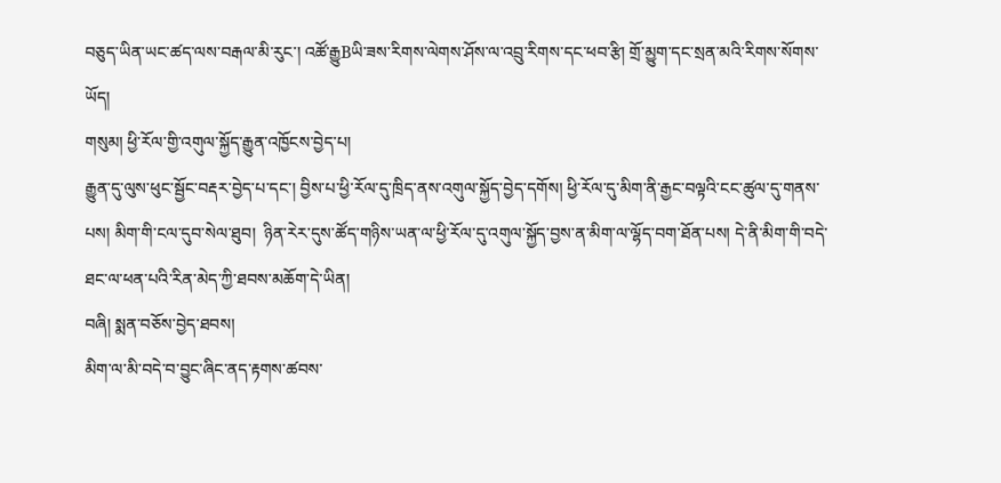བཅུད་ཡིན་ཡང་ཚད་ལས་བརྒལ་མི་རུང་། འཚོ་རྒྱུBཡི་ཟས་རིགས་ལེགས་ཤོས་ལ་འབྲུ་རིགས་དང་ཕབ་རྩི། གྲོ་མྱུག་དང་སྲན་མའི་རིགས་སོགས་ཡོད།
གསུམ། ཕྱི་རོལ་གྱི་འགུལ་སྐྱོད་རྒྱུན་འཁྱོངས་བྱེད་པ།
རྒྱུན་དུ་ལུས་ཕུང་སྦྱོང་བརྡར་བྱེད་པ་དང་། བྱིས་པ་ཕྱི་རོལ་དུ་ཁྲིད་ནས་འགུལ་སྐྱོད་བྱེད་དགོས། ཕྱི་རོལ་དུ་མིག་ནི་རྒྱང་བལྟའི་ངང་ཚུལ་དུ་གནས་པས། མིག་གི་ངལ་དུབ་སེལ་ཐུབ།  ཉིན་རེར་དུས་ཚོད་གཉིས་ཡན་ལ་ཕྱི་རོལ་དུ་འགུལ་སྐྱོད་བྱས་ན་མིག་ལ་ལྷོད་བག་ཐོན་པས། དེ་ནི་མིག་གི་བདེ་ཐང་ལ་ཕན་པའི་རིན་མེད་ཀྱི་ཐབས་མཆོག་དེ་ཡིན།
བཞི། སྨན་བཅོས་བྱེད་ཐབས།
མིག་ལ་མི་བདེ་བ་བྱུང་ཞིང་ནད་རྟགས་ཚབས་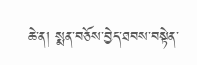ཆེ་ན། སྨན་བཅོས་བྱེད་ཐབས་བསྟེན་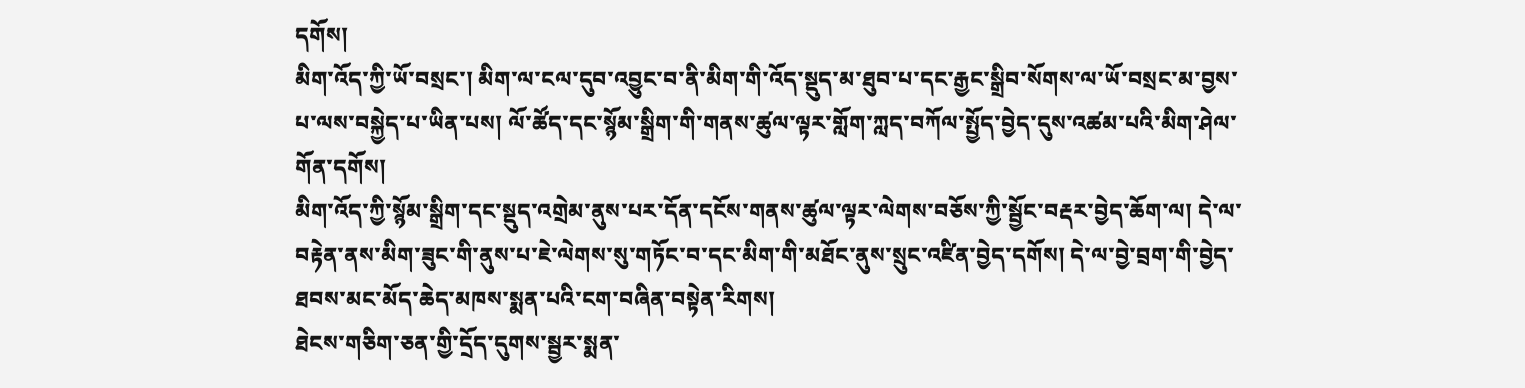དགོས།
མིག་འོད་ཀྱི་ཡོ་བསྲང་། མིག་ལ་ངལ་དུབ་འབྱུང་བ་ནི་མིག་གི་འོད་སྡུད་མ་ཐུབ་པ་དང་རྒྱང་སྒྲིབ་སོགས་ལ་ཡོ་བསྲང་མ་བྱས་པ་ལས་བསྐྱེད་པ་ཡིན་པས། ལོ་ཚོད་དང་སྙོམ་སྒྲིག་གི་གནས་ཚུལ་ལྟར་གློག་ཀླད་བཀོལ་སྤྱོད་བྱེད་དུས་འཚམ་པའི་མིག་ཤེལ་གོན་དགོས།
མིག་འོད་ཀྱི་སྙོམ་སྒྲིག་དང་སྡུད་འགྲེམ་ནུས་པར་དོན་དངོས་གནས་ཚུལ་ལྟར་ལེགས་བཅོས་ཀྱི་སྦྱོང་བརྡར་བྱེད་ཆོག་ལ། དེ་ལ་བརྟེན་ནས་མིག་ཟུང་གི་ནུས་པ་ཇེ་ལེགས་སུ་གཏོང་བ་དང་མིག་གི་མཐོང་ནུས་སྲུང་འཛིན་བྱེད་དགོས། དེ་ལ་བྱེ་བྲག་གི་བྱེད་ཐབས་མང་མོད་ཆེད་མཁས་སྨན་པའི་ངག་བཞིན་བསྟེན་རིགས།
ཐེངས་གཅིག་ཅན་གྱི་དྲོད་དུགས་སྦྱར་སྨན་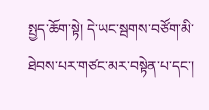སྤྱད་ཆོག་སྟེ། དེ་ཡང་སྦགས་བཙོག་མི་ཐེབས་པར་གཙང་མར་བསྟེན་པ་དང་།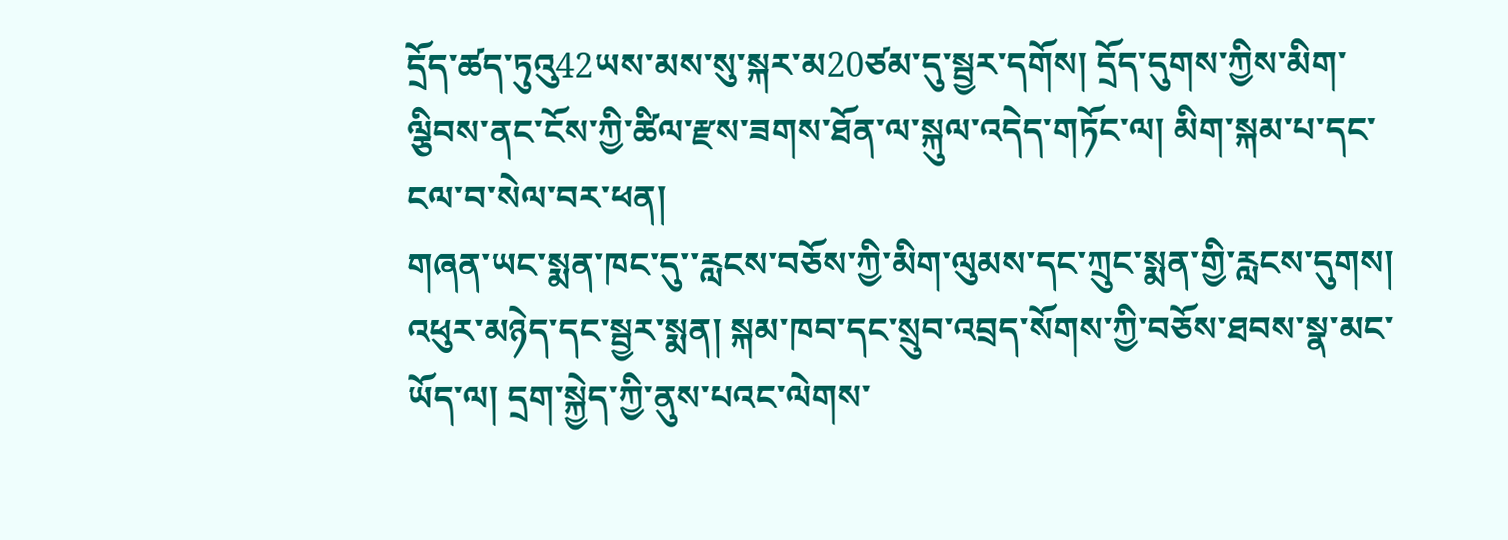དྲོད་ཚད་ཏུའུ42ཡས་མས་སུ་སྐར་མ20ཙམ་དུ་སྦྱར་དགོས། དྲོད་དུགས་ཀྱིས་མིག་ལྕིབས་ནང་ངོས་ཀྱི་ཚིལ་རྫས་ཟགས་ཐོན་ལ་སྐུལ་འདེད་གཏོང་ལ། མིག་སྐམ་པ་དང་ངལ་བ་སེལ་བར་ཕན།
གཞན་ཡང་སྨན་ཁང་དུ་་རླངས་བཅོས་ཀྱི་མིག་ལུམས་དང་ཀྲུང་སྨན་གྱི་རླངས་དུགས། འཕུར་མཉེད་དང་སྦྱར་སྨན། སྐམ་ཁབ་དང་སྲུབ་འབྲད་སོགས་ཀྱི་བཅོས་ཐབས་སྣ་མང་ཡོད་ལ། དྲག་སྐྱེད་ཀྱི་ནུས་པའང་ལེགས་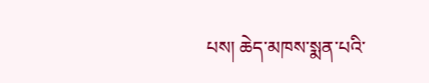པས། ཆེད་མཁས་སྨན་པའི་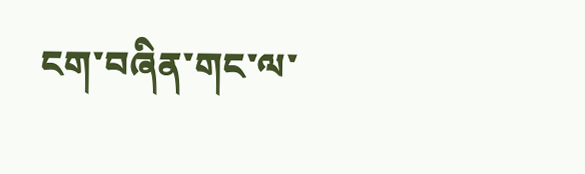ངག་བཞིན་གང་ལ་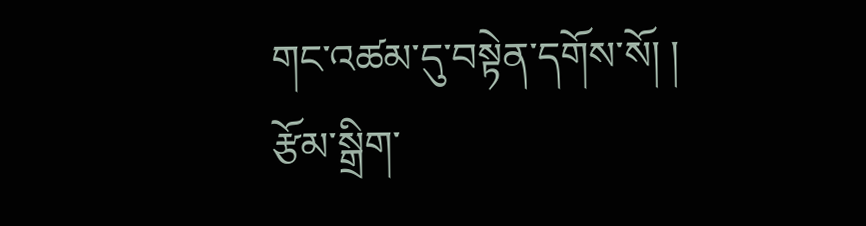གང་འཚམ་དུ་བསྟེན་དགོས་སོ། །
རྩོམ་སྒྲིག་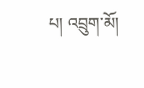པ། འབྲུག་མོ།